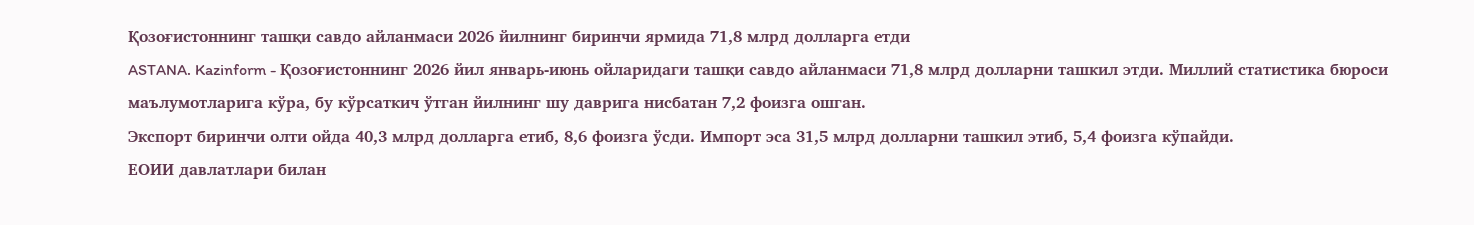Қозоғистоннинг ташқи савдо айланмаси 2026 йилнинг биринчи ярмида 71,8 млрд долларга етди
ASTANA. Kazinform - Қозоғистоннинг 2026 йил январь-июнь ойларидаги ташқи савдо айланмаси 71,8 млрд долларни ташкил этди. Миллий статистика бюроси маълумотларига кўра, бу кўрсаткич ўтган йилнинг шу даврига нисбатан 7,2 фоизга ошган.
Экспорт биринчи олти ойда 40,3 млрд долларга етиб, 8,6 фоизга ўсди. Импорт эса 31,5 млрд долларни ташкил этиб, 5,4 фоизга кўпайди.
ЕОИИ давлатлари билан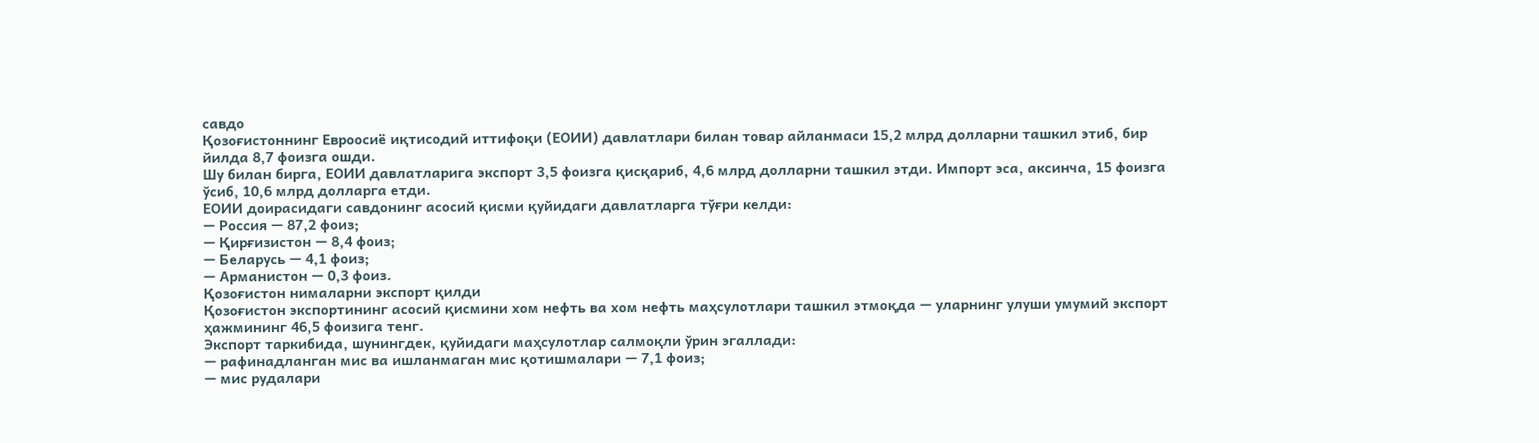савдо
Қозоғистоннинг Евроосиё иқтисодий иттифоқи (ЕОИИ) давлатлари билан товар айланмаси 15,2 млрд долларни ташкил этиб, бир йилда 8,7 фоизга ошди.
Шу билан бирга, ЕОИИ давлатларига экспорт 3,5 фоизга қисқариб, 4,6 млрд долларни ташкил этди. Импорт эса, аксинча, 15 фоизга ўсиб, 10,6 млрд долларга етди.
ЕОИИ доирасидаги савдонинг асосий қисми қуйидаги давлатларга тўғри келди:
— Россия — 87,2 фоиз;
— Қирғизистон — 8,4 фоиз;
— Беларусь — 4,1 фоиз;
— Арманистон — 0,3 фоиз.
Қозоғистон нималарни экспорт қилди
Қозоғистон экспортининг асосий қисмини хом нефть ва хом нефть маҳсулотлари ташкил этмоқда — уларнинг улуши умумий экспорт ҳажмининг 46,5 фоизига тенг.
Экспорт таркибида, шунингдек, қуйидаги маҳсулотлар салмоқли ўрин эгаллади:
— рафинадланган мис ва ишланмаган мис қотишмалари — 7,1 фоиз;
— мис рудалари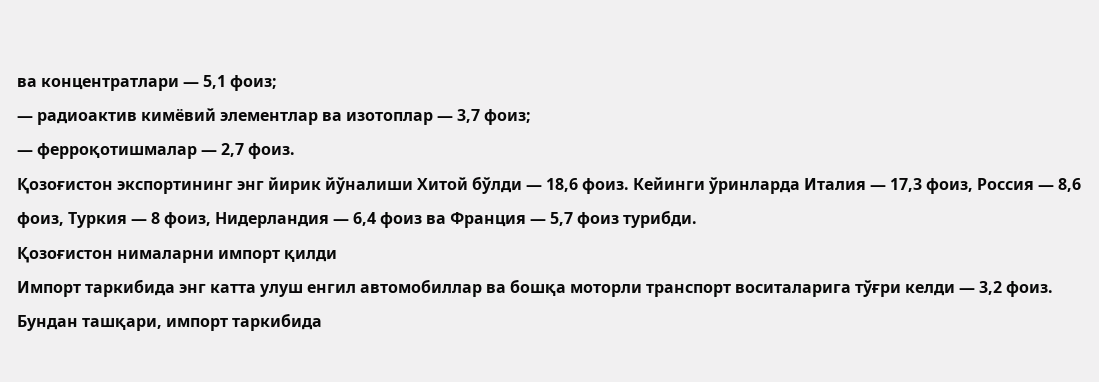ва концентратлари — 5,1 фоиз;
— радиоактив кимёвий элементлар ва изотоплар — 3,7 фоиз;
— ферроқотишмалар — 2,7 фоиз.
Қозоғистон экспортининг энг йирик йўналиши Хитой бўлди — 18,6 фоиз. Кейинги ўринларда Италия — 17,3 фоиз, Россия — 8,6 фоиз, Туркия — 8 фоиз, Нидерландия — 6,4 фоиз ва Франция — 5,7 фоиз турибди.
Қозоғистон нималарни импорт қилди
Импорт таркибида энг катта улуш енгил автомобиллар ва бошқа моторли транспорт воситаларига тўғри келди — 3,2 фоиз.
Бундан ташқари, импорт таркибида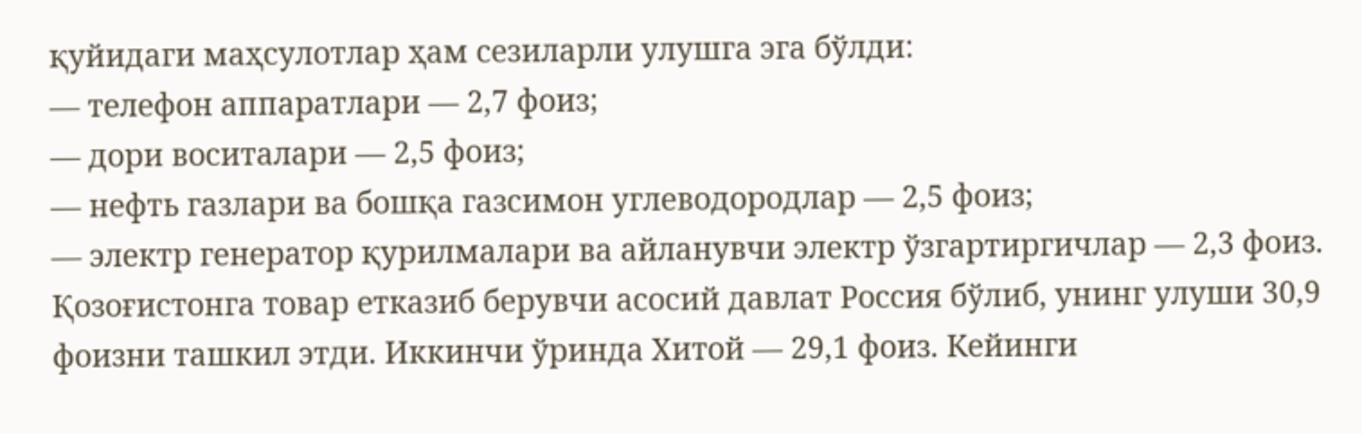қуйидаги маҳсулотлар ҳам сезиларли улушга эга бўлди:
— телефон аппаратлари — 2,7 фоиз;
— дори воситалари — 2,5 фоиз;
— нефть газлари ва бошқа газсимон углеводородлар — 2,5 фоиз;
— электр генератор қурилмалари ва айланувчи электр ўзгартиргичлар — 2,3 фоиз.
Қозоғистонга товар етказиб берувчи асосий давлат Россия бўлиб, унинг улуши 30,9 фоизни ташкил этди. Иккинчи ўринда Хитой — 29,1 фоиз. Кейинги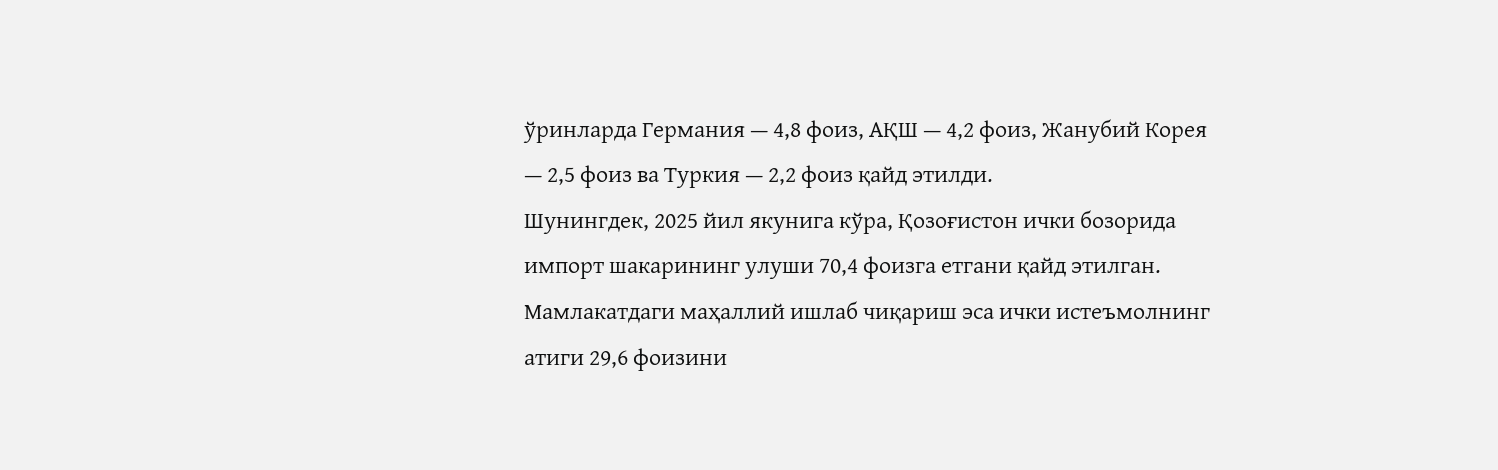ўринларда Германия — 4,8 фоиз, АҚШ — 4,2 фоиз, Жанубий Корея — 2,5 фоиз ва Туркия — 2,2 фоиз қайд этилди.
Шунингдек, 2025 йил якунига кўра, Қозоғистон ички бозорида импорт шакарининг улуши 70,4 фоизга етгани қайд этилган. Мамлакатдаги маҳаллий ишлаб чиқариш эса ички истеъмолнинг атиги 29,6 фоизини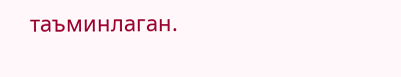таъминлаган.